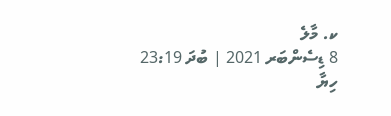ކ. މާލެ
8 ޑިސެންބަރ 2021 | ބުދަ 23:19
ހިޔާ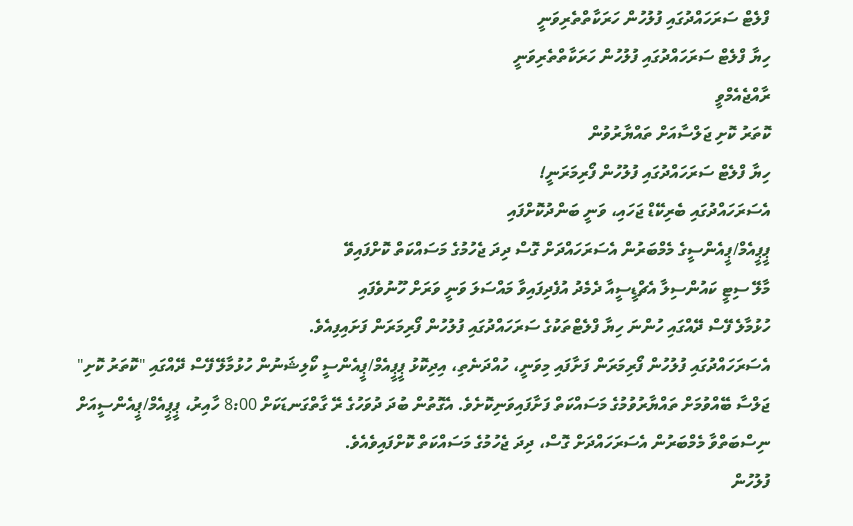ފްލެޓް ސަރަހައްދުގައި ފުލުހުން ހަރަކާތްތެރިވަނީ
ހިޔާ ފްލެޓް ސަރަހައްދުގައި ފުލުހުން ހަރަކާތްތެރިވަނީ
ރާއްޖެއެމްވީ
ކޮތަރު ކޮށި ޖަލްސާއަށް ތައްޔާރުވުން
ހިޔާ ފްލެޓް ސަރަހައްދުގައި ފުލުހުން ފޯރިމަރަނީ!
އެސަރަހައްދުގައި ބެރިކޭޑް ޖަހައި، ވަނީ ބަންދުކޮށްފައި
ޕީޕީއެމް/ޕީއެންސީގެ މެމްބަރުން އެސަރަހައްދަށް ގޮސް ދިދަ ޖެހުމުގެ މަސައްކަތް ކޮށްފައިވޭ
މާލޭ ސިޓީ ކައުންސިލާ އެޗްޑީސީއާ ދެމެދު އުފެދިފައިވާ މައްސަލަ ވަނީ ވަރަށް ހޫނުވެފައި
ހުޅުމާލެ ފޭސް ދޭއްގައި ހުންނަ ހިޔާ ފްލެޓްތަކުގެ ސަރަހައްދުގައި ފުލުހުން ފޯރިމަރަން ފަށައިފިއެވެ.
އެސަރަހައްދުގައި ފުލުހުން ފޯރިމަރަން ފަށާފައި މިވަނީ، ހުއްދަނެތި، އިދިކޮޅު ޕީޕީއެމް/ޕީއެންސީ ކޯލިޝަނުން ހުޅުމާލޭ ފޭސް ދޭއްގައި "ކޮތަރު ކޮށި" ޖަލްސާ ބޭއްވުމަށް ތައްޔާރުވުމުގެ މަސައްކަތް ފަށާފައިވަނިކޮށެވެ. އެގޮތުން ބުދަ ދުވަހުގެ ރޭ ގާތްގަނޑަކަށް 8:00 ހާއިރު، ޕީޕީއެމް/ޕީއެންސީއަށް ނިސްބަތްވާ މެމްބަރުން އެސަރަހައްދަށް ގޮސް، ދިދަ ޖެހުމުގެ މަސައްކަތް ކޮށްފައިވެއެވެ.
ފުލުހުން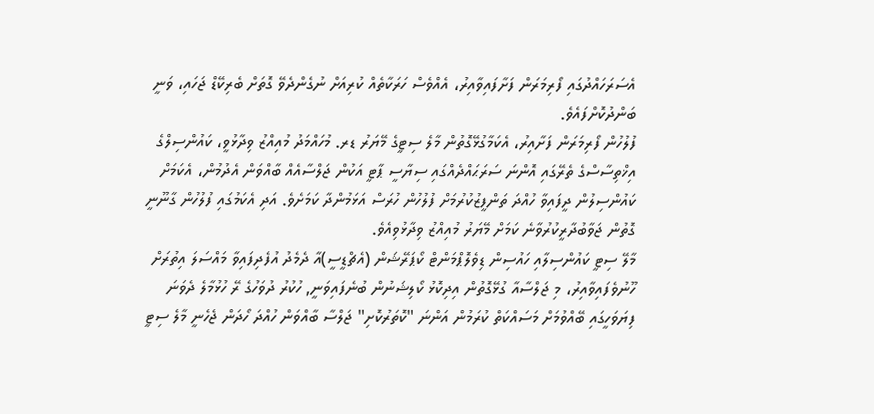އެސަރަހައްދުގައި ފޯރިމަރަން ފަށާފައިވާއިރު، އެއްވެސް ހަރަކާތެއް ކުރިއަށް ނުގެންދެވޭ ގޮތަށް ބެރިކޭޑް ޖަހައި، ވަނީ ބަންދުކޮށްފައެވެ.
ފުލުހުން ފޯރިމަރަން ފަށާއިރު، އެކަމާގުޅޭގޮތުން މާލެ ސިޓީގެ މޭޔަރު ޑރ. މުހައްމަދު މުއިއްޒު ވިދާޅުވީ، ކައުންސިލްގެ އިޚްތިސާސްގެ ތެރޭގައި އޮންނަ ސަރަޙައްދެއްގައި ސިޔާސީ ޕާޓީ އަކުން ޖަލްސާއެއް ބާއްވަން އެދުމުން، އެކަމަށް ކައުންސިލުން ދީފައިވާ ހުއްދަ ތަންފީޒުކުރުމަށް ފުލުހުން ހުރަސް އަޅަމުންދާ ކަމަށެވެ. އަދި އެކަމުގައި ފުލުހުން ގާނޫނީ ގޮތުން ޖަވާބުދާރީކުރުވާނެ ކަމަށް މޭޔަރު މުއިއްޒު ވިދާޅުވިއެވެ.
މާލޭ ސިޓީ ކައުންސިލާއި ހައުސިން ޑިވެލޮޕްމަންޓް ކޯޕަރޭޝަން (އެޗްޑީސީ)އާ ދެމެދު އުފެދިފައިވާ މައްސަލަ އިތުރަށް ހޫނުވެފައިވާއިރު، މި ޖަލްސާއާ ގުޅޭގޮތުން އިދިކޮޅު ކޯލިޝަނުން ބުނެފައިވަނީ, ހުކުރު ދުވަހުގެ ރޭ ހުޅުމާލެ ދެވަނަ ފިޔަވަހީގައި ބޭއްވުމަށް މަސައްކަތް ކުރަމުން އަންނަ "ކޮތަރުކޮށި" ޖަލްސާ ބާއްވަން ހުއްދަ ހޯދަން ޖެހެނީ މާލެ ސިޓީ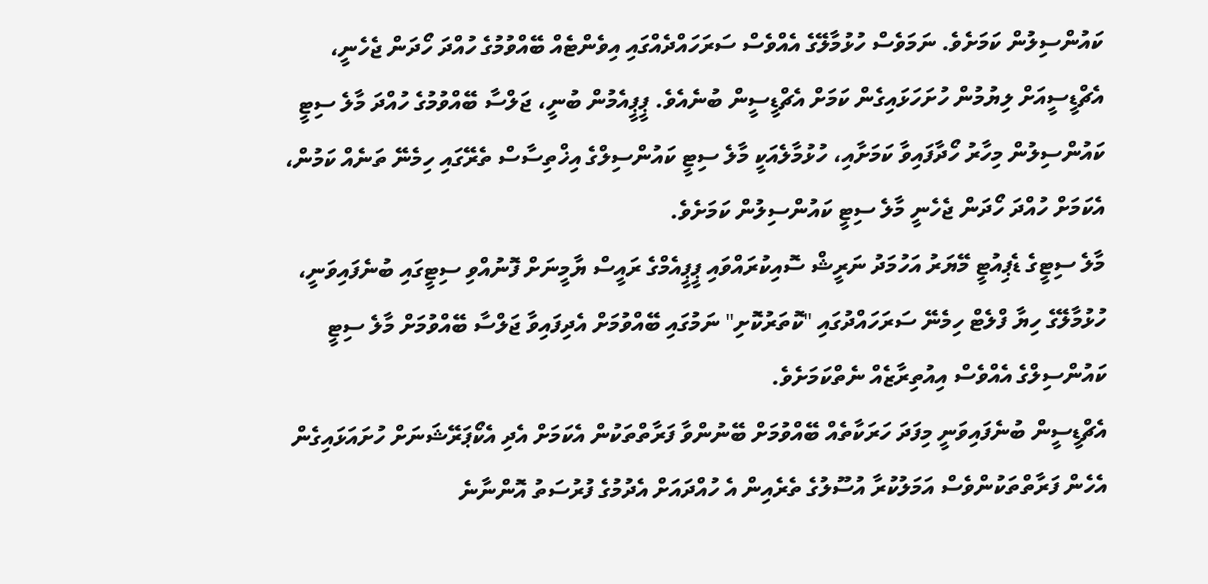ކައުންސިލުން ކަމަށެވެ. ނަމަވެސް ހުޅުމާލޭގެ އެއްވެސް ސަރަހައްދެއްގައި އިވެންޓެއް ބޭއްވުމުގެ ހުއްދަ ހޯދަން ޖެހެނީ، އެޗްޑީސީއަށް ލިޔުމުން ހުށަހަޅައިގެން ކަމަށް އެޗްޑީސީން ބުނެއެވެ. ޕީޕީއެމުން ބުނީ، ޖަލްސާ ބޭއްވުމުގެ ހުއްދަ މާލެ ސިޓީ ކައުންސިލުން މިހާރު ހޯދާފައިވާ ކަމަށާއި، ހުޅުމާލެއަކީ މާލެ ސިޓީ ކައުންސިލްގެ އިޚްތިސާސް ތެރޭގައި ހިމެނޭ ތަނެއް ކަމުން، އެކަމަށް ހުއްދަ ހޯދަން ޖެހެނީ މާލެ ސިޓީ ކައުންސިލުން ކަމަށެވެ.
މާލެ ސިޓީގެ ޑެޕިއުޓީ މޭޔަރު އަހުމަދު ނަރީޝް ސޮއިކުރައްވައި ޕީޕީއެމްގެ ރައީސް ޔާމީނަށް ފޮނުއްވި ސިޓީގައި ބުނެފައިވަނީ، ހުޅުމާލޭގެ ހިޔާ ފްލެޓް ހިމެނޭ ސަރަހައްދުގައި "ކޮތަރުކޮށި" ނަމުގައި ބޭއްވުމަށް އެދިފައިވާ ޖަލްސާ ބޭއްވުމަށް މާލެ ސިޓީ ކައުންސިލްގެ އެއްވެސް އިއުތިރާޒެއް ނެތްކަމަށެވެ.
އެޗްޑީސީން ބުނެފައިވަނީ މިފަދަ ހަރަކާތެއް ބޭއްވުމަށް ބޭނުންވާ ފަރާތްތަކުން އެކަމަށް އެދި އެކޯޕަރޭޝަނަށް ހުށައަޅައިގެން އެހެން ފަރާތްތަކުންވެސް އަމަލުކުރާ އުސޫލުގެ ތެރެއިން އެ ހުއްދައަށް އެދުމުގެ ފުރުސަތު އޮންނާނެ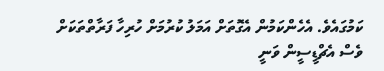ކަމުގައެވެ. އެހެންކަމުން އެގޮތަށް އަމަލު ކުރުމަށް ހުރިހާ ފަރާތްތަކަށް ވެސް އެޗްޑީސީން ވަނީ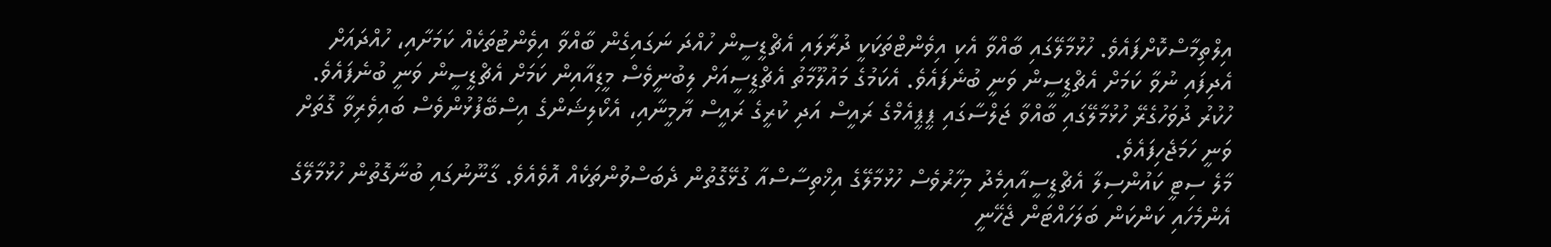އިލްތިމާސްކޮށްފައެވެ. ހުޅުމާލޭގައި ބާއްވާ އެކި އިވެންޓްތަކަކީ ދުރާލައި އެޗްޑީސީން ހުއްދަ ނަގައިގެން ބާއްވާ އިވެންޓުތަކެއް ކަމަށާއި، ހުއްދައަށް އެދިފައި ނުވާ ކަމަށް އެޗްޑީސީން ވަނީ ބުނެފައެވެ. އެކަމުގެ މައުލޫމާތު އެޗްޑީސީއަށް ލިބުނީވެސް މީޑިއާއިން ކަމަށް އެޗްޑީސީން ވަނީ ބުނެފައެވެ.
ހުކުރު ދުވަހުގެރޭ ހުޅުމާލޭގައި ބާއްވާ ޖަލްސާގައި ޕީޕީއެމްގެ ރައީސް އަދި ކުރީގެ ރައީސް ޔާމީނާއި، އެކޯލިޝަންގެ އިސްބޭފުޅުންވެސް ބައިވެރިވާ ގޮތަށް ވަނީ ހަމަޖެހިފައެވެ.
މާލެ ސިޓީ ކައުންސިލާ އެޗްޑީސީއާއިމެދު މިހާރުވެސް ހުޅުމާލޭގެ އިޚްތިސާސްއާ ގުޅޭގޮތުން ދެބަސްވުންތަކެއް އޮވެއެވެ. ގާނޫނުގައި ބުނާގޮތުން ހުޅުމާލޭގެ އެންމެހައި ކަންކަން ބަލަހައްޓަން ޖެހޭނީ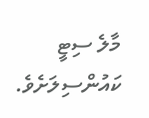މާލެ ސިޓީ ކައުންސިލަށެވެ.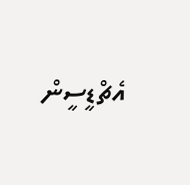އެޗްޑީސީން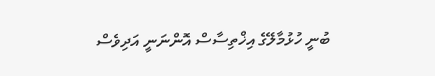ބުނީ ހުޅުމާލޭގެ އިޚްތިސާސް އޮންނަނީ އަދިވެސް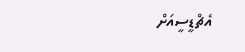އެޗްޑީސީއަށް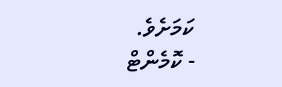ކަމަށެވެ.
- ކޮމެންޓް